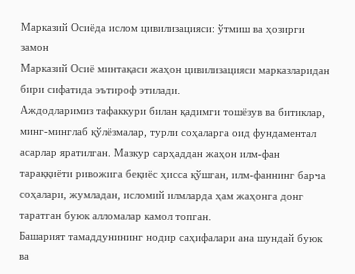Марказий Осиёда ислом цивилизацияси: ўтмиш ва ҳозирги замон
Марказий Осиё минтақаси жаҳон цивилизацияси марказларидан бири сифатида эътироф этилади.
Аждодларимиз тафаккури билан қадимги тошёзув ва битиклар, минг-минглаб қўлёзмалар, турли соҳаларга оид фундаментал асарлар яратилган. Мазкур сарҳаддан жаҳон илм-фан тараққиёти ривожига беқиёс ҳисса қўшган, илм-фаннинг барча соҳалари, жумладан, исломий илмларда ҳам жаҳонга донг таратган буюк алломалар камол топган.
Башарият тамаддунининг нодир саҳифалари ана шундай буюк ва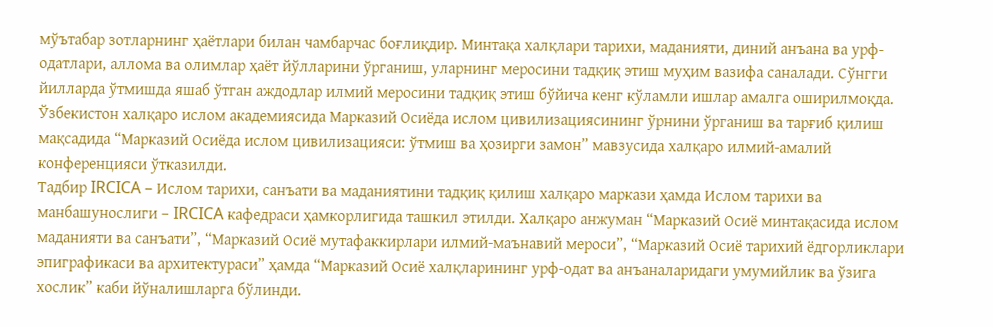мўътабар зотларнинг ҳаётлари билан чамбарчас боғлиқдир. Минтақа халқлари тарихи, маданияти, диний анъана ва урф-одатлари, аллома ва олимлар ҳаёт йўлларини ўрганиш, уларнинг меросини тадқиқ этиш муҳим вазифа саналади. Сўнгги йилларда ўтмишда яшаб ўтган аждодлар илмий меросини тадқиқ этиш бўйича кенг кўламли ишлар амалга оширилмоқда.
Ўзбекистон халқаро ислом академиясида Марказий Осиёда ислом цивилизациясининг ўрнини ўрганиш ва тарғиб қилиш мақсадида “Марказий Осиёда ислом цивилизацияси: ўтмиш ва ҳозирги замон” мавзусида халқаро илмий-амалий конференцияси ўтказилди.
Тадбир IRCICA – Ислом тарихи, санъати ва маданиятини тадқиқ қилиш халқаро маркази ҳамда Ислом тарихи ва манбашунослиги – IRCICA кафедраси ҳамкорлигида ташкил этилди. Халқаро анжуман “Марказий Осиё минтақасида ислом маданияти ва санъати”, “Марказий Осиё мутафаккирлари илмий-маънавий мероси”, “Марказий Осиё тарихий ёдгорликлари эпиграфикаси ва архитектураси” ҳамда “Марказий Осиё халқларининг урф-одат ва анъаналаридаги умумийлик ва ўзига хослик” каби йўналишларга бўлинди.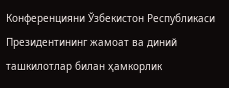Конференцияни Ўзбекистон Республикаси Президентининг жамоат ва диний ташкилотлар билан ҳамкорлик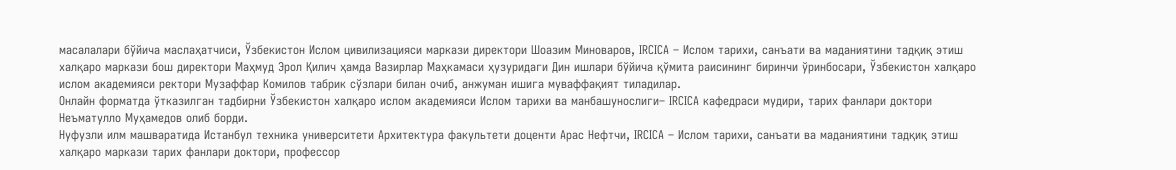масалалари бўйича маслаҳатчиси, Ўзбекистон Ислом цивилизацияси маркази директори Шоазим Миноваров, IRCICA – Ислом тарихи, санъати ва маданиятини тадқиқ этиш халқаро маркази бош директори Маҳмуд Эрол Қилич ҳамда Вазирлар Маҳкамаси ҳузуридаги Дин ишлари бўйича қўмита раисининг биринчи ўринбосари, Ўзбекистон халқаро ислом академияси ректори Музаффар Комилов табрик сўзлари билан очиб, анжуман ишига муваффақият тиладилар.
Онлайн форматда ўтказилган тадбирни Ўзбекистон халқаро ислом академияси Ислом тарихи ва манбашунослиги– IRCICA кафедраси мудири, тарих фанлари доктори Неъматулло Муҳамедов олиб борди.
Нуфузли илм машваратида Истанбул техника университети Архитектура факультети доценти Арас Нефтчи, IRCICA – Ислом тарихи, санъати ва маданиятини тадқиқ этиш халқаро маркази тарих фанлари доктори, профессор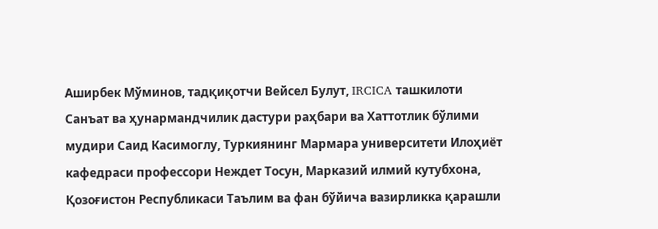Аширбек Мўминов, тадқиқотчи Вейсел Булут, IRCICA ташкилоти Санъат ва ҳунармандчилик дастури раҳбари ва Хаттотлик бўлими мудири Саид Касимоглу, Туркиянинг Мармара университети Илоҳиёт кафедраси профессори Неждет Тосун, Марказий илмий кутубхона, Қозоғистон Республикаси Таълим ва фан бўйича вазирликка қарашли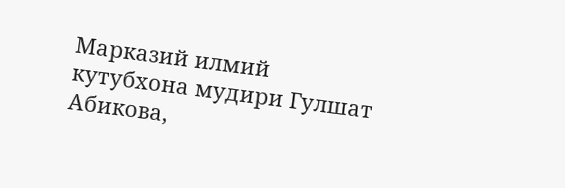Марказий илмий кутубхона мудири Гулшат Абикова,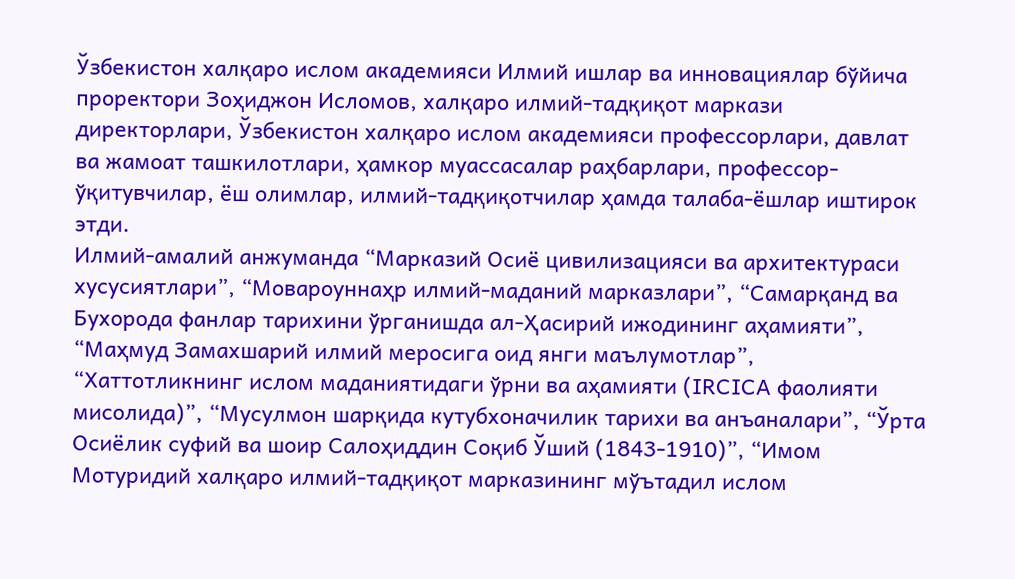Ўзбекистон халқаро ислом академияси Илмий ишлар ва инновациялар бўйича проректори Зоҳиджон Исломов, халқаро илмий-тадқиқот маркази директорлари, Ўзбекистон халқаро ислом академияси профессорлари, давлат ва жамоат ташкилотлари, ҳамкор муассасалар раҳбарлари, профессор-ўқитувчилар, ёш олимлар, илмий-тадқиқотчилар ҳамда талаба-ёшлар иштирок этди.
Илмий-амалий анжуманда “Марказий Осиё цивилизацияси ва архитектураси хусусиятлари”, “Мовароуннаҳр илмий-маданий марказлари”, “Самарқанд ва Бухорода фанлар тарихини ўрганишда ал-Ҳасирий ижодининг аҳамияти”, “Маҳмуд Замахшарий илмий меросига оид янги маълумотлар”, “Хаттотликнинг ислом маданиятидаги ўрни ва аҳамияти (IRCICA фаолияти мисолида)”, “Мусулмон шарқида кутубхоначилик тарихи ва анъаналари”, “Ўрта Осиёлик суфий ва шоир Салоҳиддин Соқиб Ўший (1843-1910)”, “Имом Мотуридий халқаро илмий-тадқиқот марказининг мўътадил ислом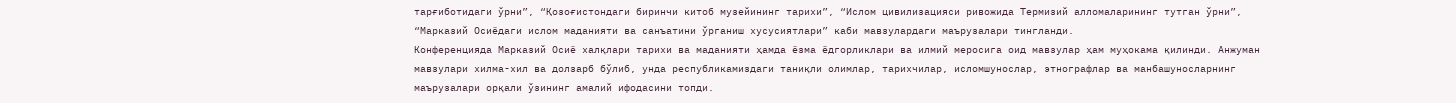тарғиботидаги ўрни”, “Қозоғистондаги биринчи китоб музейининг тарихи”, “Ислом цивилизацияси ривожида Термизий алломаларининг тутган ўрни”, “Марказий Осиёдаги ислом маданияти ва санъатини ўрганиш хусусиятлари” каби мавзулардаги маърузалари тингланди.
Конференцияда Марказий Осиё халқлари тарихи ва маданияти ҳамда ёзма ёдгорликлари ва илмий меросига оид мавзулар ҳам муҳокама қилинди. Анжуман мавзулари хилма-хил ва долзарб бўлиб, унда республикамиздаги таниқли олимлар, тарихчилар, исломшунослар, этнографлар ва манбашуносларнинг маърузалари орқали ўзининг амалий ифодасини топди.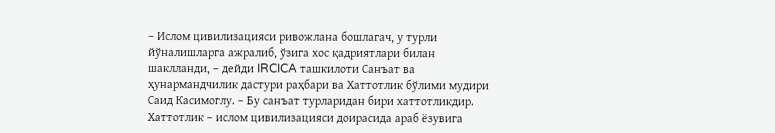– Ислом цивилизацияси ривожлана бошлагач, у турли йўналишларга ажралиб, ўзига хос қадриятлари билан шаклланди, – дейди IRCICA ташкилоти Санъат ва ҳунармандчилик дастури раҳбари ва Хаттотлик бўлими мудири Саид Касимоглу. – Бу санъат турларидан бири хаттотликдир. Хаттотлик – ислом цивилизацияси доирасида араб ёзувига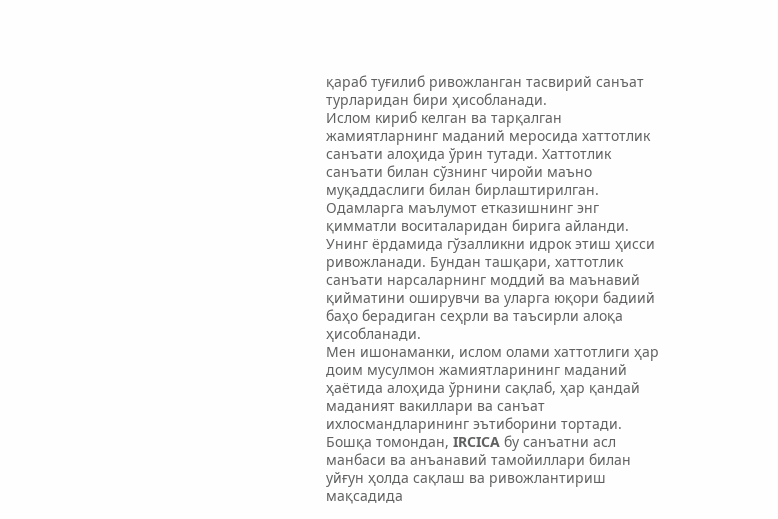қараб туғилиб ривожланган тасвирий санъат турларидан бири ҳисобланади.
Ислом кириб келган ва тарқалган жамиятларнинг маданий меросида хаттотлик санъати алоҳида ўрин тутади. Хаттотлик санъати билан сўзнинг чиройи маъно муқаддаслиги билан бирлаштирилган. Одамларга маълумот етказишнинг энг қимматли воситаларидан бирига айланди. Унинг ёрдамида гўзалликни идрок этиш ҳисси ривожланади. Бундан ташқари, хаттотлик санъати нарсаларнинг моддий ва маънавий қийматини оширувчи ва уларга юқори бадиий баҳо берадиган сеҳрли ва таъсирли алоқа ҳисобланади.
Мен ишонаманки, ислом олами хаттотлиги ҳар доим мусулмон жамиятларининг маданий ҳаётида алоҳида ўрнини сақлаб, ҳар қандай маданият вакиллари ва санъат ихлосмандларининг эътиборини тортади. Бошқа томондан, IRCICA бу санъатни асл манбаси ва анъанавий тамойиллари билан уйғун ҳолда сақлаш ва ривожлантириш мақсадида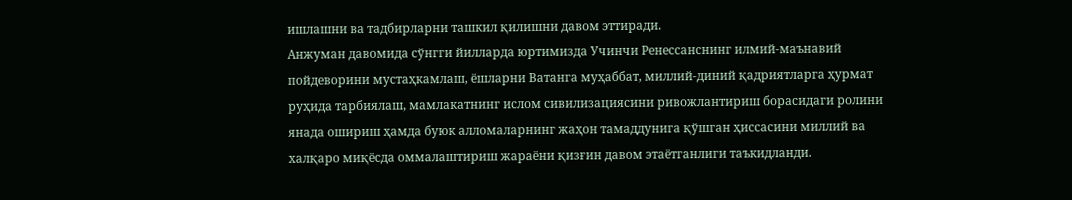ишлашни ва тадбирларни ташкил қилишни давом эттиради.
Анжуман давомида сўнгги йилларда юртимизда Учинчи Ренессанснинг илмий-маънавий пойдеворини мустаҳкамлаш, ёшларни Ватанга муҳаббат, миллий-диний қадриятларга ҳурмат руҳида тарбиялаш, мамлакатнинг ислом сивилизациясини ривожлантириш борасидаги ролини янада ошириш ҳамда буюк алломаларнинг жаҳон тамаддунига қўшган ҳиссасини миллий ва халқаро миқёсда оммалаштириш жараёни қизғин давом этаётганлиги таъкидланди.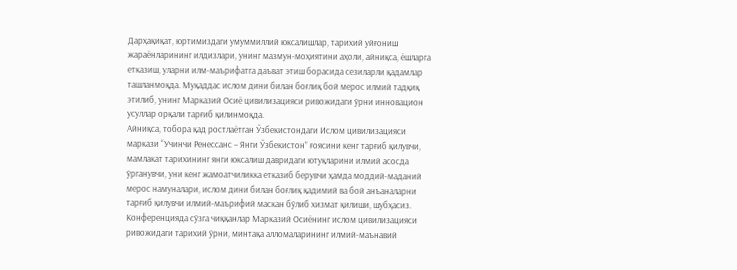Дарҳақиқат, юртимиздаги умуммиллий юксалишлар, тарихий уйғониш жараёнларининг илдизлари, унинг мазмун-моҳиятини аҳоли, айниқса, ёшларга етказиш, уларни илм-маърифатга даъват этиш борасида сезиларли қадамлар ташланмоқда. Муқаддас ислом дини билан боғлиқ бой мерос илмий тадқиқ этилиб, унинг Марказий Осиё цивилизацияси ривожидаги ўрни инновацион усуллар орқали тарғиб қилинмоқда.
Айниқса, тобора қад ростлаётган Ўзбекистондаги Ислом цивилизацияси маркази “Учинчи Ренессанс – Янги Ўзбекистон” ғоясини кенг тарғиб қилувчи, мамлакат тарихининг янги юксалиш давридаги ютуқларини илмий асосда ўрганувчи, уни кенг жамоатчиликка етказиб берувчи ҳамда моддий-маданий мерос намуналари, ислом дини билан боғлиқ қадимий ва бой анъаналарни тарғиб қилувчи илмий-маърифий маскан бўлиб хизмат қилиши, шубҳасиз.
Конференцияда сўзга чиққанлар Марказий Осиёнинг ислом цивилизацияси ривожидаги тарихий ўрни, минтақа алломаларининг илмий-маънавий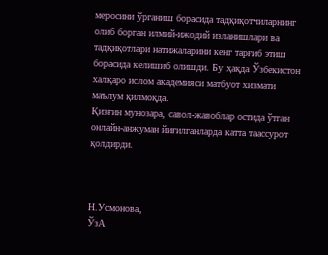меросини ўрганиш борасида тадқиқотчиларнинг олиб борган илмий-ижодий изланишлари ва тадқиқотлари натижаларини кенг тарғиб этиш борасида келишиб олишди. Бу ҳақда Ўзбекистон халқаро ислом академияси матбуот хизмати маълум қилмоқда.
Қизғин мунозара, савол-жавоблар остида ўтган онлайн-анжуман йиғилганларда катта таассурот қолдирди.



Н.Усмонова,
ЎзА